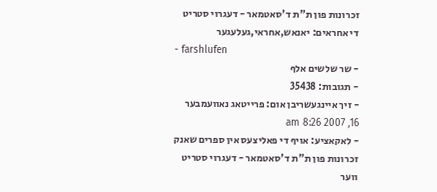זכרונות פון ת"ת ד'סאטמאר - דעגרוי סטריט
די אחראים: יאנאש,אחראי,געלעגער
- farshlufen
- שר שלשים אלף
- תגובות: 35438
- זיך איינגעשריבן אום: פרייטאג נאוועמבער 16, 2007 8:26 am
- לאקאציע: אויף די פאליצעס אין ספרים שאנק
זכרונות פון ת"ת ד'סאטמאר - דעגרוי סטריט
ווער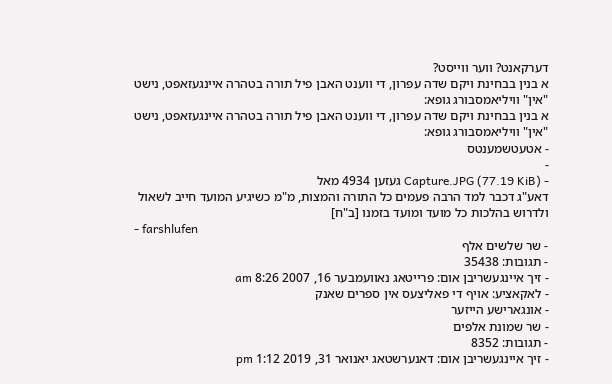דערקאנט? ווער ווייסט?
א בנין בבחינת ויקם שדה עפרון, די ווענט האבן פיל תורה בטהרה איינגעזאפט, נישט "אין" וויליאמסבורג גופא:
א בנין בבחינת ויקם שדה עפרון, די ווענט האבן פיל תורה בטהרה איינגעזאפט, נישט "אין" וויליאמסבורג גופא:
- אטעטשמענטס
-
- Capture.JPG (77.19 KiB) געזען 4934 מאל
דאע"ג דכבר למד הרבה פעמים כל התורה והמצות, מ"מ כשיגיע המועד חייב לשאול ולדרוש בהלכות כל מועד ומועד בזמנו [ב"ח]
- farshlufen
- שר שלשים אלף
- תגובות: 35438
- זיך איינגעשריבן אום: פרייטאג נאוועמבער 16, 2007 8:26 am
- לאקאציע: אויף די פאליצעס אין ספרים שאנק
- אונגארישע הייזער
- שר שמונת אלפים
- תגובות: 8352
- זיך איינגעשריבן אום: דאנערשטאג יאנואר 31, 2019 1:12 pm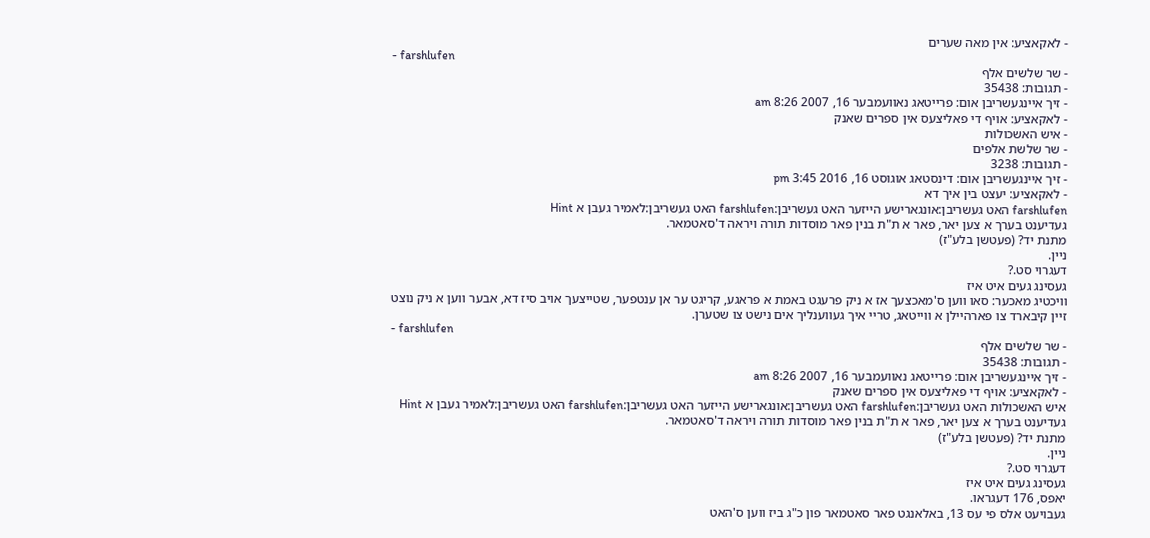- לאקאציע: אין מאה שערים
- farshlufen
- שר שלשים אלף
- תגובות: 35438
- זיך איינגעשריבן אום: פרייטאג נאוועמבער 16, 2007 8:26 am
- לאקאציע: אויף די פאליצעס אין ספרים שאנק
- איש האשכולות
- שר שלשת אלפים
- תגובות: 3238
- זיך איינגעשריבן אום: דינסטאג אוגוסט 16, 2016 3:45 pm
- לאקאציע: יעצט בין איך דא
farshlufen האט געשריבן:אונגארישע הייזער האט געשריבן:farshlufen האט געשריבן:לאמיר געבן א Hint
געדיענט בערך א צען יאר, פאר א ת"ת בנין פאר מוסדות תורה ויראה ד'סאטמאר.
מתנת יד? (פעטשן בלע"ז)
ניין.
דעגרוי סט.?
געסינג געים איט איז
וויכטיג מאכער: סאו ווען ס'מאכצעך אז א ניק פרעגט באמת א פראגע, קריגט ער אן ענטפער, שטייצעך אויב סיז דא, אבער ווען א ניק נוצט זיין קיבארד צו פארהיילן א ווייטאג, טריי איך געווענליך אים נישט צו שטערן.
- farshlufen
- שר שלשים אלף
- תגובות: 35438
- זיך איינגעשריבן אום: פרייטאג נאוועמבער 16, 2007 8:26 am
- לאקאציע: אויף די פאליצעס אין ספרים שאנק
איש האשכולות האט געשריבן:farshlufen האט געשריבן:אונגארישע הייזער האט געשריבן:farshlufen האט געשריבן:לאמיר געבן א Hint
געדיענט בערך א צען יאר, פאר א ת"ת בנין פאר מוסדות תורה ויראה ד'סאטמאר.
מתנת יד? (פעטשן בלע"ז)
ניין.
דעגרוי סט.?
געסינג געים איט איז
יאפס, 176 דעגראו.
געבויעט אלס פי עס 13, באלאנגט פאר סאטמאר פון כ"ג ביז ווען ס'האט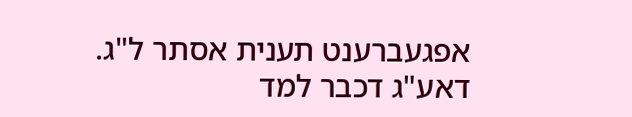אפגעברענט תענית אסתר ל"ג.
דאע"ג דכבר למד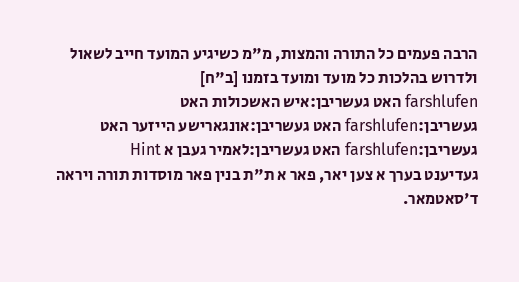הרבה פעמים כל התורה והמצות, מ"מ כשיגיע המועד חייב לשאול ולדרוש בהלכות כל מועד ומועד בזמנו [ב"ח]
farshlufen האט געשריבן:איש האשכולות האט געשריבן:farshlufen האט געשריבן:אונגארישע הייזער האט געשריבן:farshlufen האט געשריבן:לאמיר געבן א Hint
געדיענט בערך א צען יאר, פאר א ת"ת בנין פאר מוסדות תורה ויראה ד'סאטמאר.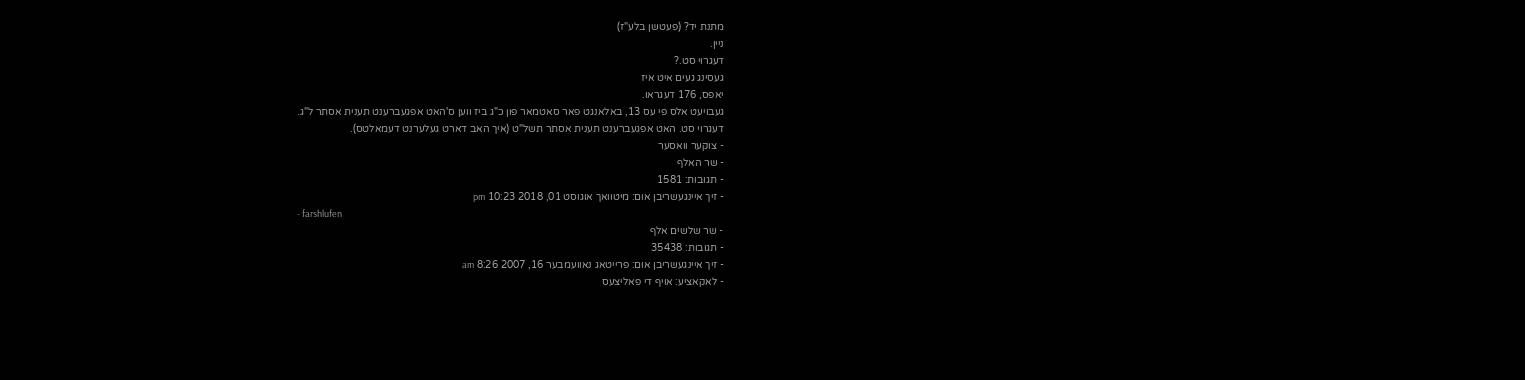מתנת יד? (פעטשן בלע"ז)
ניין.
דעגרוי סט.?
געסינג געים איט איז
יאפס, 176 דעגראו.
געבויעט אלס פי עס 13, באלאנגט פאר סאטמאר פון כ"ג ביז ווען ס'האט אפגעברענט תענית אסתר ל"ג.
דעגרוי סט. האט אפגעברענט תענית אסתר תשל"ט (איך האב דארט געלערנט דעמאלטס).
- צוקער וואסער
- שר האלף
- תגובות: 1581
- זיך איינגעשריבן אום: מיטוואך אוגוסט 01, 2018 10:23 pm
- farshlufen
- שר שלשים אלף
- תגובות: 35438
- זיך איינגעשריבן אום: פרייטאג נאוועמבער 16, 2007 8:26 am
- לאקאציע: אויף די פאליצעס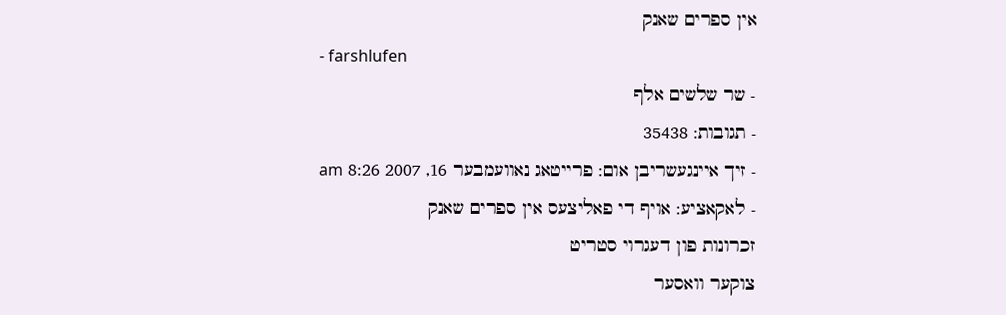אין ספרים שאנק
- farshlufen
- שר שלשים אלף
- תגובות: 35438
- זיך איינגעשריבן אום: פרייטאג נאוועמבער 16, 2007 8:26 am
- לאקאציע: אויף די פאליצעס אין ספרים שאנק
זכרונות פון דעגרוי סטריט
צוקער וואסער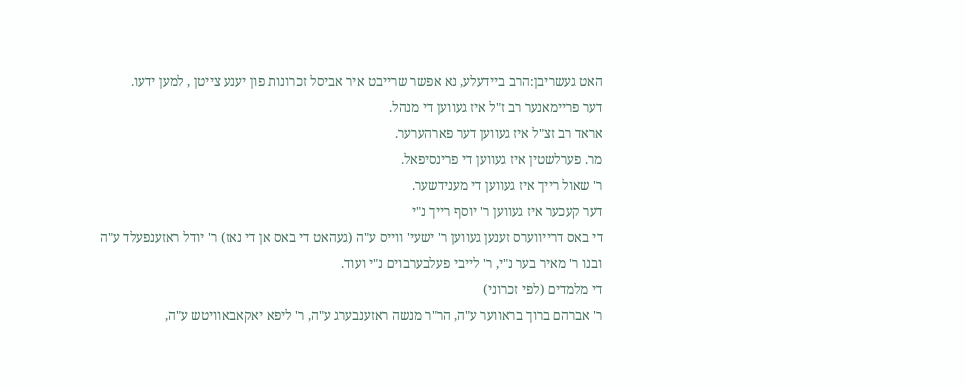האט געשריבן:הרב ביידעלע, נא אפשר שרייבט איר אביסל זכרונות פון יענע צייטן , למען ידעו.
דער פריימאנער רב ז"ל איז געווען די מנהל.
אראד רב זצ"ל איז געווען דער פארהערער.
מר. פערלשטין איז געווען די פרינסיפאל.
ר' שאול רייך איז געווען די מענידשער.
דער קעכער איז געווען ר' יוסף רייך נ"י
די באס דרייווערס זענען געווען ר' ישעי' ווייס ע"ה (געהאט די באס אן די נאז) ר' יודל ראזענפעלד ע"ה ובנו ר' מאיר בער נ"י, ר' לייבי פעלבערבוים נ"י ועוד.
די מלמדים (לפי זכרוני)
ר' אברהם ברוך בראווער ע"ה, הר"ר מנשה ראזענבערג ע"ה, ר' ליפא יאקאבאוויטש ע"ה,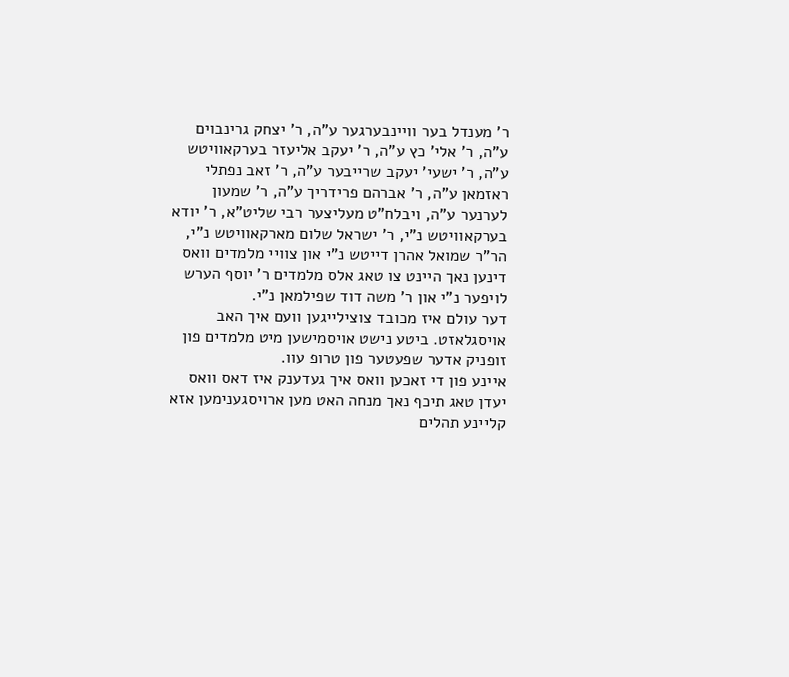ר' מענדל בער וויינבערגער ע"ה, ר' יצחק גרינבוים ע"ה, ר' אלי' כץ ע"ה, ר' יעקב אליעזר בערקאוויטש ע"ה, ר' ישעי' יעקב שרייבער ע"ה, ר' זאב נפתלי ראזמאן ע"ה, ר' אברהם פרידריך ע"ה, ר' שמעון לערנער ע"ה, ויבלח"ט מעליצער רבי שליט"א, ר' יודא בערקאוויטש נ"י, ר' ישראל שלום מארקאוויטש נ"י, הר"ר שמואל אהרן דייטש נ"י און צוויי מלמדים וואס דינען נאך היינט צו טאג אלס מלמדים ר' יוסף הערש לויפער נ"י און ר' משה דוד שפילמאן נ"י.
דער עולם איז מכובד צוצילייגען וועם איך האב אויסגלאזט. ביטע נישט אויסמישען מיט מלמדים פון זופניק אדער שפעטער פון טרופ עוו.
איינע פון די זאכען וואס איך געדענק איז דאס וואס יעדן טאג תיכף נאך מנחה האט מען ארויסגענימען אזא קליינע תהלים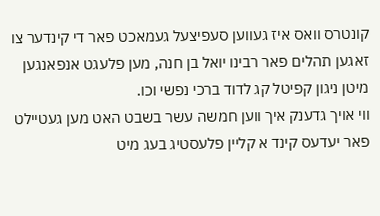קונטרס וואס איז געווען סעפיצעל געמאכט פאר די קינדער צו זאגען תהלים פאר רבינו יואל בן חנה, מען פלעגט אנפאנגען מיטן ניגון קפיטל קג לדוד ברכי נפשי וכו.
ווי אויך גדענק איך ווען חמשה עשר בשבט האט מען געטיילט פאר יעדעס קינד א קליין פלעסטיג בעג מיט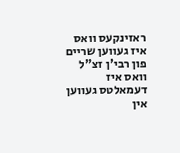ראזינקעס וואס איז געווען שריים פון רבי'ן זצ"ל וואס איז דעמאלטס געווען אין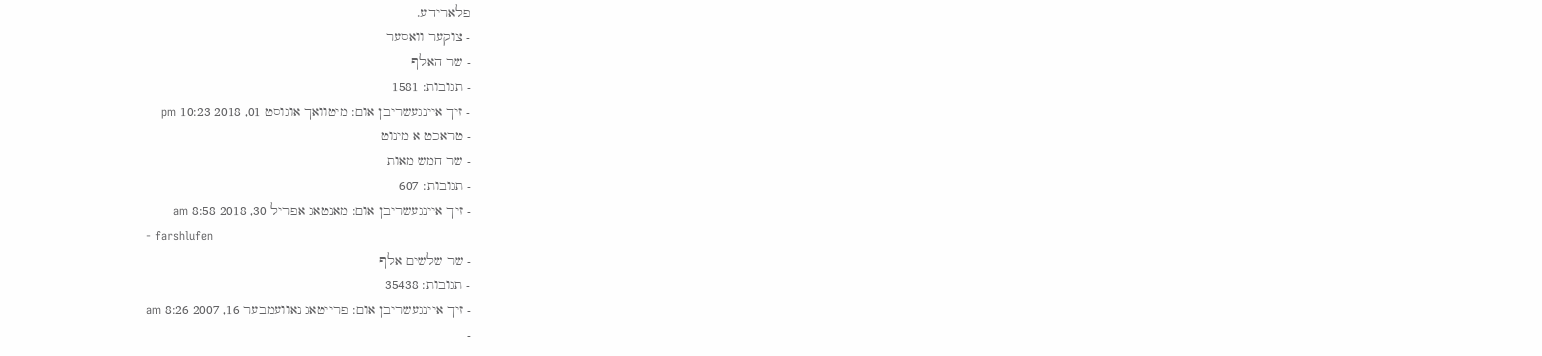פלארידע.
- צוקער וואסער
- שר האלף
- תגובות: 1581
- זיך איינגעשריבן אום: מיטוואך אוגוסט 01, 2018 10:23 pm
- טראכט א מינוט
- שר חמש מאות
- תגובות: 607
- זיך איינגעשריבן אום: מאנטאג אפריל 30, 2018 8:58 am
- farshlufen
- שר שלשים אלף
- תגובות: 35438
- זיך איינגעשריבן אום: פרייטאג נאוועמבער 16, 2007 8:26 am
-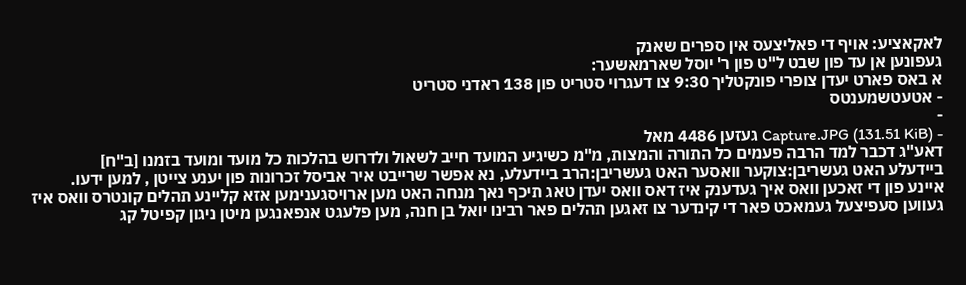לאקאציע: אויף די פאליצעס אין ספרים שאנק
געפונען אן עד פון שבט ל"ט פון ר' יוסל שארמאשער:
א באס פארט יעדן צופרי פונקטליך 9:30 צו דעגרוי סטריט פון 138 ראדני סטריט
- אטעטשמענטס
-
- Capture.JPG (131.51 KiB) געזען 4486 מאל
דאע"ג דכבר למד הרבה פעמים כל התורה והמצות, מ"מ כשיגיע המועד חייב לשאול ולדרוש בהלכות כל מועד ומועד בזמנו [ב"ח]
ביידעלע האט געשריבן:צוקער וואסער האט געשריבן:הרב ביידעלע, נא אפשר שרייבט איר אביסל זכרונות פון יענע צייטן , למען ידעו.
איינע פון די זאכען וואס איך געדענק איז דאס וואס יעדן טאג תיכף נאך מנחה האט מען ארויסגענימען אזא קליינע תהלים קונטרס וואס איז געווען סעפיצעל געמאכט פאר די קינדער צו זאגען תהלים פאר רבינו יואל בן חנה, מען פלעגט אנפאנגען מיטן ניגון קפיטל קג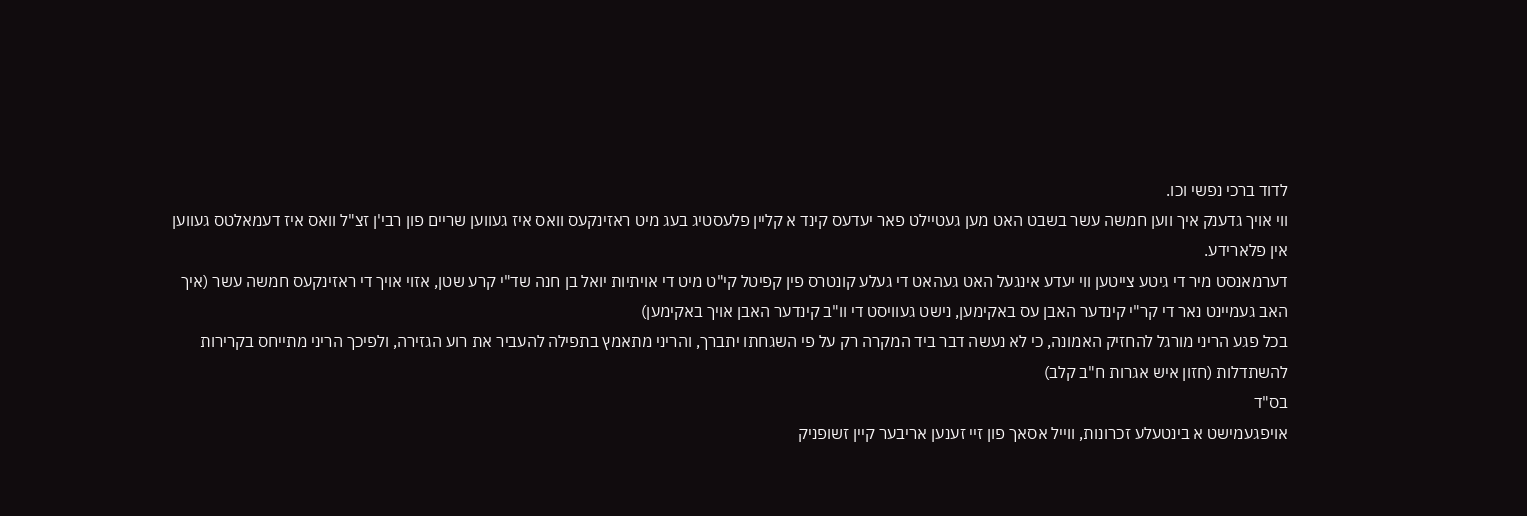לדוד ברכי נפשי וכו.
ווי אויך גדענק איך ווען חמשה עשר בשבט האט מען געטיילט פאר יעדעס קינד א קליין פלעסטיג בעג מיט ראזינקעס וואס איז געווען שריים פון רבי'ן זצ"ל וואס איז דעמאלטס געווען אין פלארידע.
דערמאנסט מיר די גיטע צייטען ווי יעדע אינגעל האט געהאט די געלע קונטרס פין קפיטל קי"ט מיט די אויתיות יואל בן חנה שד"י קרע שטן, אזוי אויך די ראזינקעס חמשה עשר (איך האב געמיינט נאר די קר"י קינדער האבן עס באקימען, נישט געוויסט די וו"ב קינדער האבן אויך באקימען)
בכל פגע הריני מורגל להחזיק האמונה, כי לא נעשה דבר ביד המקרה רק על פי השגחתו יתברך, והריני מתאמץ בתפילה להעביר את רוע הגזירה, ולפיכך הריני מתייחס בקרירות להשתדלות (חזון איש אגרות ח"ב קלב)
בס"ד
אויפגעמישט א בינטעלע זכרונות, ווייל אסאך פון זיי זענען אריבער קיין זשופניק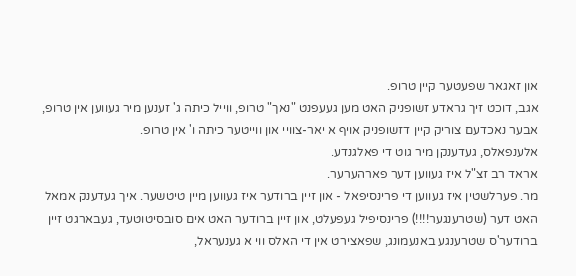און זאגאר שפעטער קיין טרופ.
אגב, דוכט זיך גראדע זשופניק האט מען געעפנט "נאך" טרופ, ווייל כיתה ג' זענען מיר געווען אין טרופ, אבער נאכדעם צוריק קיין דזשופניק אויף א יאר-צוויי און ווייטער כיתה ו' אין טרופ.
אלענפאלס, געדענקן מיר גוט די פאלגנדע.
אראד רב זצ"ל איז געווען דער פארהערער.
מר. פערלשטין איז געווען די פרינסיפאל - און זיין ברודער איז געווען מיין טיטשער. איך געדענק אמאל האט דער (שטרענגער!!!!) פרינסיפיל געפעלט, און זיין ברודער האט אים סובסיטוטעד, געבארגט זיין ברודער'ס שטרענגע באנעמונג, שפאצירט אין די האלס ווי א גענעראל,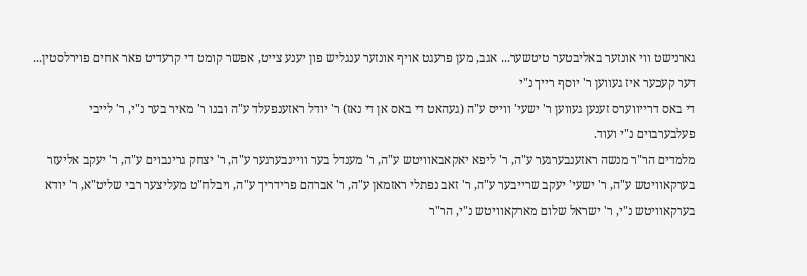גארנישט ווי אונזער באליבטער טיטשער... אגב, מען פרעגט אויף אונזער ענגליש פון יענע צייט, אפשר קומט די קרעדיט פאר אחים פוירלסטין...
דער קעכער איז געווען ר' יוסף רייך נ"י
די באס דרייווערס זענען געווען ר' ישעי' ווייס ע"ה (געהאט די באס אן די נאז) ר' יודל ראזענפעלד ע"ה ובנו ר' מאיר בער נ"י, ר' לייבי פעלבערבוים נ"י ועוד.
מלמדים הר"ר מנשה ראזענבערגער ע"ה, ר' ליפא יאקאבאוויטש ע"ה, ר' מענדל בער וויינבערגער ע"ה, ר' יצחק גרינבוים ע"ה, ר' יעקב אליעזר בערקאוויטש ע"ה, ר' ישעי' יעקב שרייבער ע"ה, ר' זאב נפתלי ראזמאן ע"ה, ר' אברהם פרידריך ע"ה, ויבלח"ט מעליצער רבי שליט"א, ר' יודא בערקאוויטש נ"י, ר' ישראל שלום מארקאוויטש נ"י, הר"ר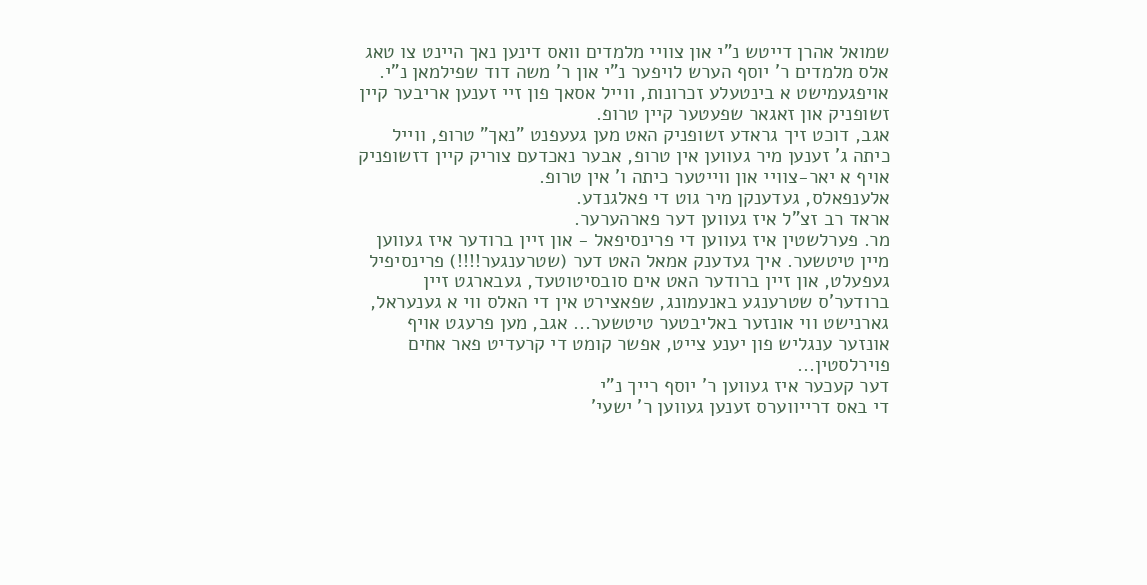שמואל אהרן דייטש נ"י און צוויי מלמדים וואס דינען נאך היינט צו טאג אלס מלמדים ר' יוסף הערש לויפער נ"י און ר' משה דוד שפילמאן נ"י.
אויפגעמישט א בינטעלע זכרונות, ווייל אסאך פון זיי זענען אריבער קיין זשופניק און זאגאר שפעטער קיין טרופ.
אגב, דוכט זיך גראדע זשופניק האט מען געעפנט "נאך" טרופ, ווייל כיתה ג' זענען מיר געווען אין טרופ, אבער נאכדעם צוריק קיין דזשופניק אויף א יאר-צוויי און ווייטער כיתה ו' אין טרופ.
אלענפאלס, געדענקן מיר גוט די פאלגנדע.
אראד רב זצ"ל איז געווען דער פארהערער.
מר. פערלשטין איז געווען די פרינסיפאל - און זיין ברודער איז געווען מיין טיטשער. איך געדענק אמאל האט דער (שטרענגער!!!!) פרינסיפיל געפעלט, און זיין ברודער האט אים סובסיטוטעד, געבארגט זיין ברודער'ס שטרענגע באנעמונג, שפאצירט אין די האלס ווי א גענעראל, גארנישט ווי אונזער באליבטער טיטשער... אגב, מען פרעגט אויף אונזער ענגליש פון יענע צייט, אפשר קומט די קרעדיט פאר אחים פוירלסטין...
דער קעכער איז געווען ר' יוסף רייך נ"י
די באס דרייווערס זענען געווען ר' ישעי'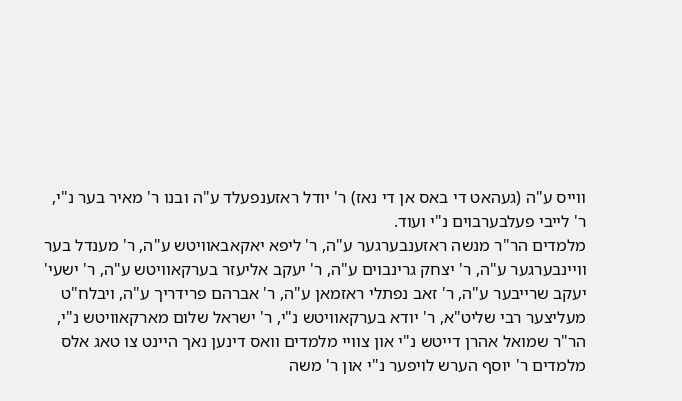ווייס ע"ה (געהאט די באס אן די נאז) ר' יודל ראזענפעלד ע"ה ובנו ר' מאיר בער נ"י, ר' לייבי פעלבערבוים נ"י ועוד.
מלמדים הר"ר מנשה ראזענבערגער ע"ה, ר' ליפא יאקאבאוויטש ע"ה, ר' מענדל בער וויינבערגער ע"ה, ר' יצחק גרינבוים ע"ה, ר' יעקב אליעזר בערקאוויטש ע"ה, ר' ישעי' יעקב שרייבער ע"ה, ר' זאב נפתלי ראזמאן ע"ה, ר' אברהם פרידריך ע"ה, ויבלח"ט מעליצער רבי שליט"א, ר' יודא בערקאוויטש נ"י, ר' ישראל שלום מארקאוויטש נ"י, הר"ר שמואל אהרן דייטש נ"י און צוויי מלמדים וואס דינען נאך היינט צו טאג אלס מלמדים ר' יוסף הערש לויפער נ"י און ר' משה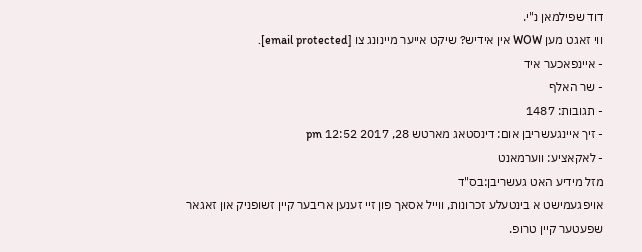דוד שפילמאן נ"י.
ווי זאגט מען WOW אין אידיש? שיקט אייער מיינונג צו [email protected].
- איינפאכער איד
- שר האלף
- תגובות: 1487
- זיך איינגעשריבן אום: דינסטאג מארטש 28, 2017 12:52 pm
- לאקאציע: ווערמאנט
מזל מידיע האט געשריבן:בס"ד
אויפגעמישט א בינטעלע זכרונות, ווייל אסאך פון זיי זענען אריבער קיין זשופניק און זאגאר שפעטער קיין טרופ.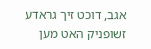אגב, דוכט זיך גראדע זשופניק האט מען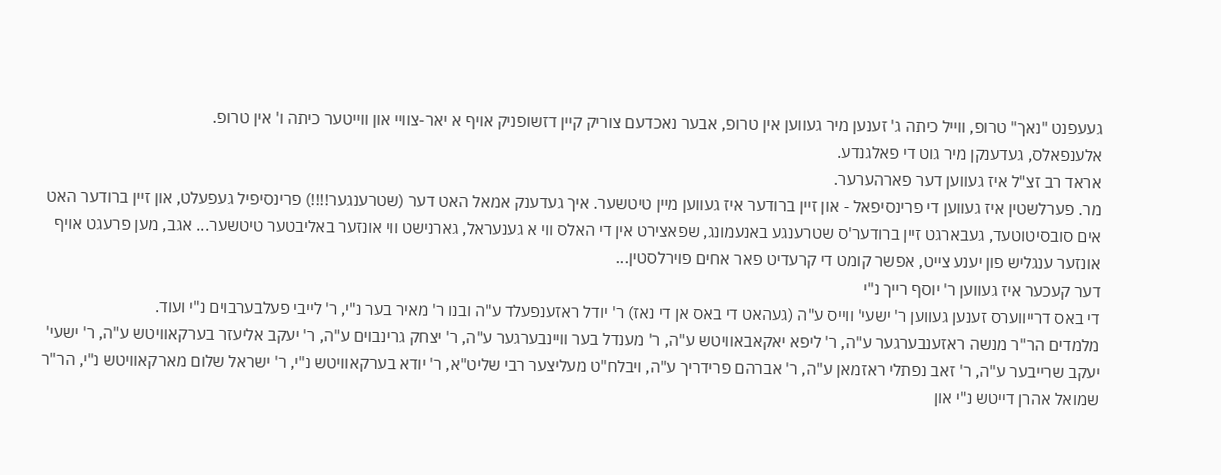געעפנט "נאך" טרופ, ווייל כיתה ג' זענען מיר געווען אין טרופ, אבער נאכדעם צוריק קיין דזשופניק אויף א יאר-צוויי און ווייטער כיתה ו' אין טרופ.
אלענפאלס, געדענקן מיר גוט די פאלגנדע.
אראד רב זצ"ל איז געווען דער פארהערער.
מר. פערלשטין איז געווען די פרינסיפאל - און זיין ברודער איז געווען מיין טיטשער. איך געדענק אמאל האט דער (שטרענגער!!!!) פרינסיפיל געפעלט, און זיין ברודער האט אים סובסיטוטעד, געבארגט זיין ברודער'ס שטרענגע באנעמונג, שפאצירט אין די האלס ווי א גענעראל, גארנישט ווי אונזער באליבטער טיטשער... אגב, מען פרעגט אויף אונזער ענגליש פון יענע צייט, אפשר קומט די קרעדיט פאר אחים פוירלסטין...
דער קעכער איז געווען ר' יוסף רייך נ"י
די באס דרייווערס זענען געווען ר' ישעי' ווייס ע"ה (געהאט די באס אן די נאז) ר' יודל ראזענפעלד ע"ה ובנו ר' מאיר בער נ"י, ר' לייבי פעלבערבוים נ"י ועוד.
מלמדים הר"ר מנשה ראזענבערגער ע"ה, ר' ליפא יאקאבאוויטש ע"ה, ר' מענדל בער וויינבערגער ע"ה, ר' יצחק גרינבוים ע"ה, ר' יעקב אליעזר בערקאוויטש ע"ה, ר' ישעי' יעקב שרייבער ע"ה, ר' זאב נפתלי ראזמאן ע"ה, ר' אברהם פרידריך ע"ה, ויבלח"ט מעליצער רבי שליט"א, ר' יודא בערקאוויטש נ"י, ר' ישראל שלום מארקאוויטש נ"י, הר"ר שמואל אהרן דייטש נ"י און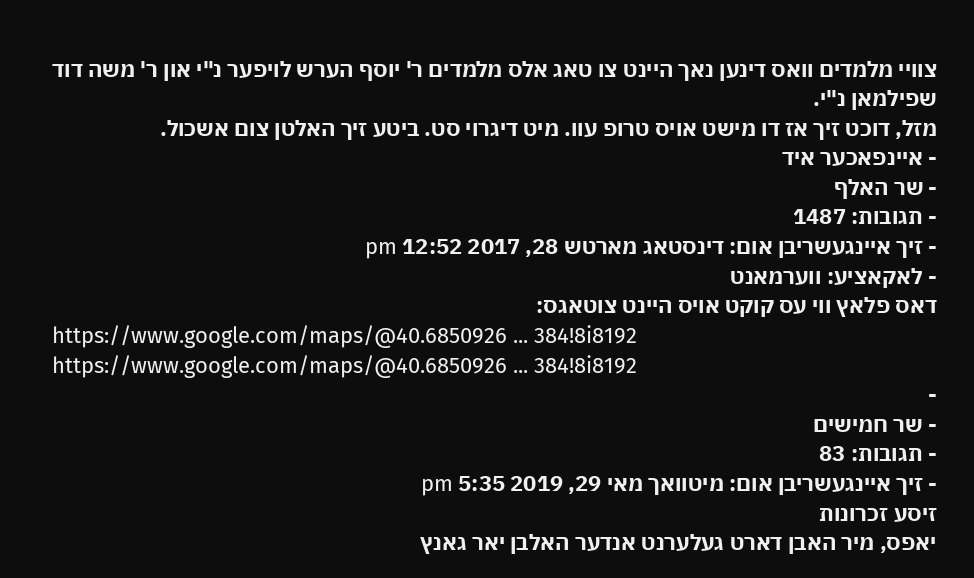צוויי מלמדים וואס דינען נאך היינט צו טאג אלס מלמדים ר' יוסף הערש לויפער נ"י און ר' משה דוד שפילמאן נ"י.
מזל, דוכט זיך אז דו מישט אויס טרופ עוו. מיט דיגרוי סט. ביטע זיך האלטן צום אשכול.
- איינפאכער איד
- שר האלף
- תגובות: 1487
- זיך איינגעשריבן אום: דינסטאג מארטש 28, 2017 12:52 pm
- לאקאציע: ווערמאנט
דאס פלאץ ווי עס קוקט אויס היינט צוטאגס:
https://www.google.com/maps/@40.6850926 ... 384!8i8192
https://www.google.com/maps/@40.6850926 ... 384!8i8192
-
- שר חמישים
- תגובות: 83
- זיך איינגעשריבן אום: מיטוואך מאי 29, 2019 5:35 pm
זיסע זכרונות
יאפס, מיר האבן דארט געלערנט אנדער האלבן יאר גאנץ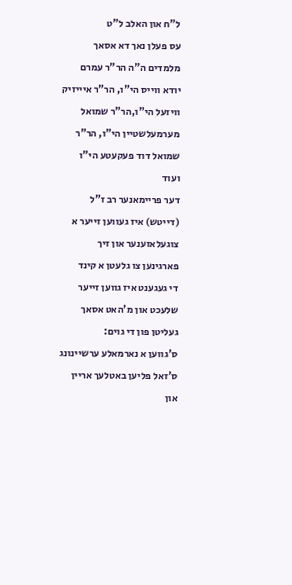ל"ח און האלב ל"ט
עס פעלן נאך דא אסאך מלמדים ה"ה הר"ר עמרם יודא ווייס הי"ו, הר"ר איייזיק וויזעל הי"ו,הר"ר שמואל מערמעלשטיין הי"ו, הר"ר שמואל דוד פעקעטע הי"ו ועוד
דער פריימאנער רב ז"ל (דייטש) איז געווען זייער א צוגעלאזענער און זיך פארגינען צו גלעטן א קינד
די געגענט איז גווען זייער שלעכט און מ'האט אסאך געליטן פון די גוים:
ס'גווען א נארמאלע ערשיינונג ס'זאל פליען באטלעך אריין און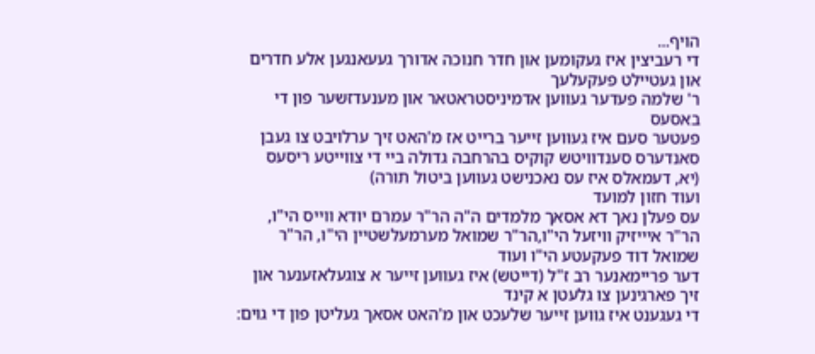הויף...
די רעביצין איז געקומען און חדר חנוכה אדורך געעאנגען אלע חדרים און געטיילט פעקעלעך
ר' שלמה פעדער געווען אדמיניסטראטאר און מענעדזשער פון די באסעס
פעטער סעם איז געווען זייער ברייט אז מ'האט זיך ערלויבט צו געבן סאנדערס סענדוויטש קוקיס בהרחבה גדולה ביי די צווייטע ריסעס
(יא, דעמאלס איז עס נאכנישט געווען ביטול תורה)
ועוד חזון למועד
עס פעלן נאך דא אסאך מלמדים ה"ה הר"ר עמרם יודא ווייס הי"ו, הר"ר איייזיק וויזעל הי"ו,הר"ר שמואל מערמעלשטיין הי"ו, הר"ר שמואל דוד פעקעטע הי"ו ועוד
דער פריימאנער רב ז"ל (דייטש) איז געווען זייער א צוגעלאזענער און זיך פארגינען צו גלעטן א קינד
די געגענט איז גווען זייער שלעכט און מ'האט אסאך געליטן פון די גוים: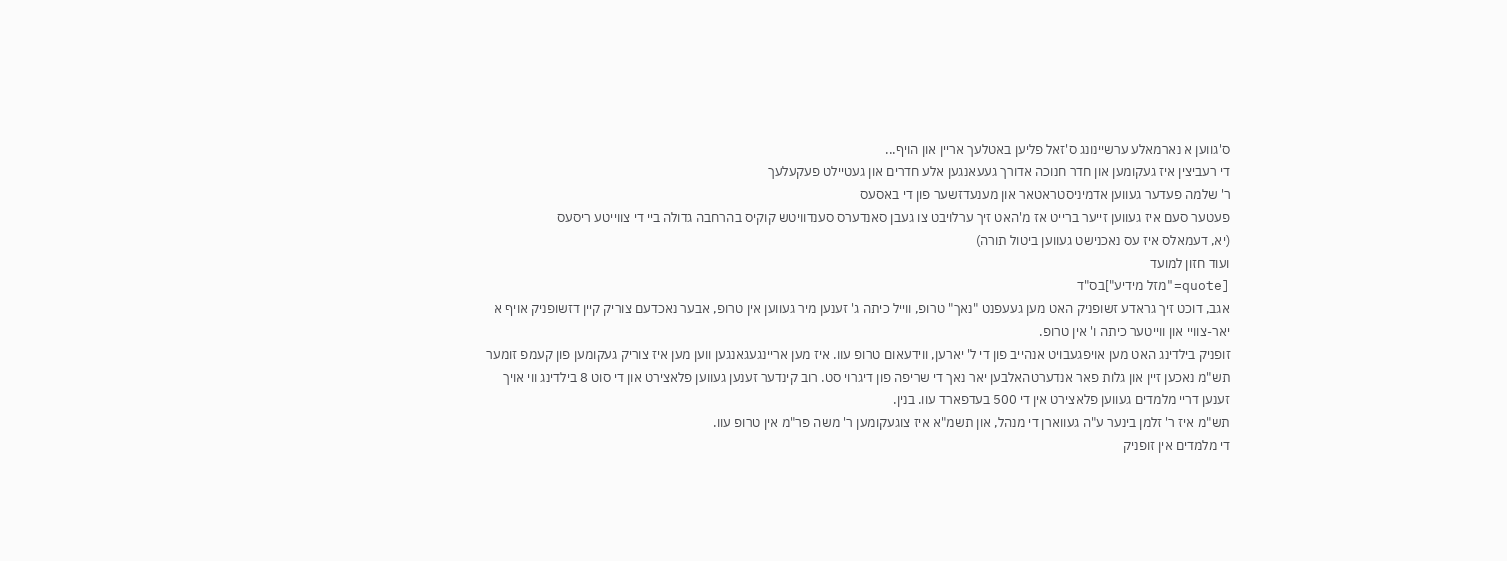ס'גווען א נארמאלע ערשיינונג ס'זאל פליען באטלעך אריין און הויף...
די רעביצין איז געקומען און חדר חנוכה אדורך געעאנגען אלע חדרים און געטיילט פעקעלעך
ר' שלמה פעדער געווען אדמיניסטראטאר און מענעדזשער פון די באסעס
פעטער סעם איז געווען זייער ברייט אז מ'האט זיך ערלויבט צו געבן סאנדערס סענדוויטש קוקיס בהרחבה גדולה ביי די צווייטע ריסעס
(יא, דעמאלס איז עס נאכנישט געווען ביטול תורה)
ועוד חזון למועד
[quote="מזל מידיע"]בס"ד
אגב, דוכט זיך גראדע זשופניק האט מען געעפנט "נאך" טרופ, ווייל כיתה ג' זענען מיר געווען אין טרופ, אבער נאכדעם צוריק קיין דזשופניק אויף א יאר-צוויי און ווייטער כיתה ו' אין טרופ.
זופניק בילדינג האט מען אויפגעבויט אנהייב פון די ל' יארען, ווידעאום טרופ עוו. איז מען אריינגעגאנגען ווען מען איז צוריק געקומען פון קעמפ זומער תש"מ נאכען זיין און גלות פאר אנדערטהאלבען יאר נאך די שריפה פון דיגרוי סט. רוב קינדער זענען געווען פלאצירט און די סוט 8 בילדינג ווי אויך זענען דריי מלמדים געווען פלאצירט אין די 500 בעדפארד עוו. בנין.
תש"מ איז ר' זלמן בינער ע"ה געווארן די מנהל, און תשמ"א איז צוגעקומען ר' משה פר"מ אין טרופ עוו.
די מלמדים אין זופניק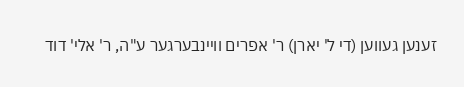זענען געווען (די ל' יארן) ר' אפרים וויינבערגער ע"ה, ר' אלי' דוד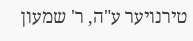טירנויער ע"ה, ר' שמעון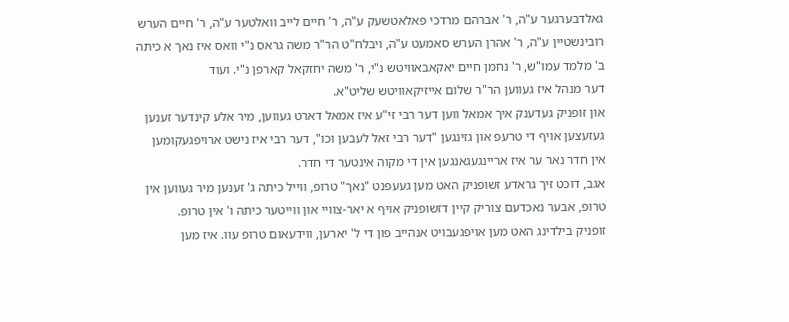גאלדבערגער ע"ה, ר' אברהם מרדכי פאלאטשעק ע"ה, ר' חיים לייב וואלטער ע"ה, ר' חיים הערש רובינשטיין ע"ה, ר' אהרן הערש סאמעט ע"ה, ויבלח"ט הר"ר משה גראס נ"י וואס איז נאך א כיתה ב' מלמד עמו"ש, ר' נחמן חיים יאקאבאוויטש נ"י, ר' משה יחזקאל קארפן נ"י. ועוד
דער מנהל איז געווען הר"ר שלום אייזיקאוויטש שליט"א.
און זופניק געדענק איך אמאל ווען דער רבי זי"ע איז אמאל דארט געווען, מיר אלע קינדער זענען געזעצען אויף די טרעפ און גזינגען "דער רבי זאל לעבען וכו", דער רבי איז נישט ארויפגעקומען אין חדר נאר ער איז אריינגעגאנגען אין די מקוה אינטער די חדר.
אגב, דוכט זיך גראדע זשופניק האט מען געעפנט "נאך" טרופ, ווייל כיתה ג' זענען מיר געווען אין טרופ, אבער נאכדעם צוריק קיין דזשופניק אויף א יאר-צוויי און ווייטער כיתה ו' אין טרופ.
זופניק בילדינג האט מען אויפגעבויט אנהייב פון די ל' יארען, ווידעאום טרופ עוו. איז מען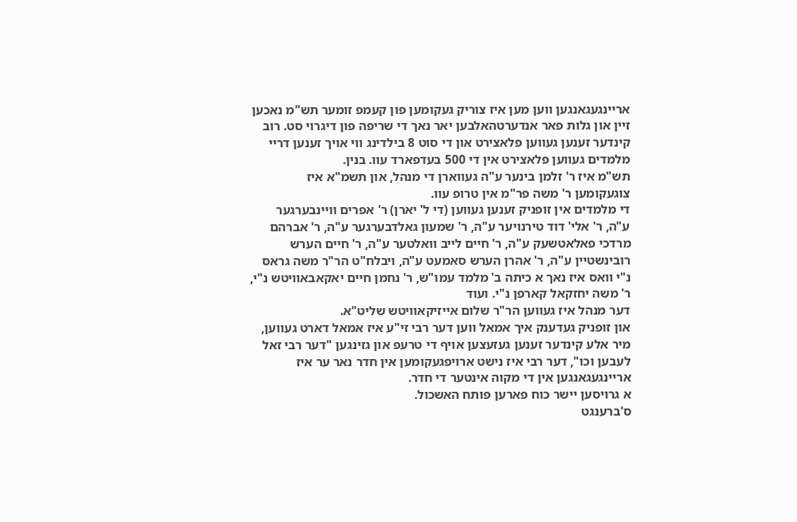אריינגעגאנגען ווען מען איז צוריק געקומען פון קעמפ זומער תש"מ נאכען זיין און גלות פאר אנדערטהאלבען יאר נאך די שריפה פון דיגרוי סט. רוב קינדער זענען געווען פלאצירט און די סוט 8 בילדינג ווי אויך זענען דריי מלמדים געווען פלאצירט אין די 500 בעדפארד עוו. בנין.
תש"מ איז ר' זלמן בינער ע"ה געווארן די מנהל, און תשמ"א איז צוגעקומען ר' משה פר"מ אין טרופ עוו.
די מלמדים אין זופניק זענען געווען (די ל' יארן) ר' אפרים וויינבערגער ע"ה, ר' אלי' דוד טירנויער ע"ה, ר' שמעון גאלדבערגער ע"ה, ר' אברהם מרדכי פאלאטשעק ע"ה, ר' חיים לייב וואלטער ע"ה, ר' חיים הערש רובינשטיין ע"ה, ר' אהרן הערש סאמעט ע"ה, ויבלח"ט הר"ר משה גראס נ"י וואס איז נאך א כיתה ב' מלמד עמו"ש, ר' נחמן חיים יאקאבאוויטש נ"י, ר' משה יחזקאל קארפן נ"י. ועוד
דער מנהל איז געווען הר"ר שלום אייזיקאוויטש שליט"א.
און זופניק געדענק איך אמאל ווען דער רבי זי"ע איז אמאל דארט געווען, מיר אלע קינדער זענען געזעצען אויף די טרעפ און גזינגען "דער רבי זאל לעבען וכו", דער רבי איז נישט ארויפגעקומען אין חדר נאר ער איז אריינגעגאנגען אין די מקוה אינטער די חדר.
א גרויסען יישר כוח פארען פותח האשכול.
ס'ברענגט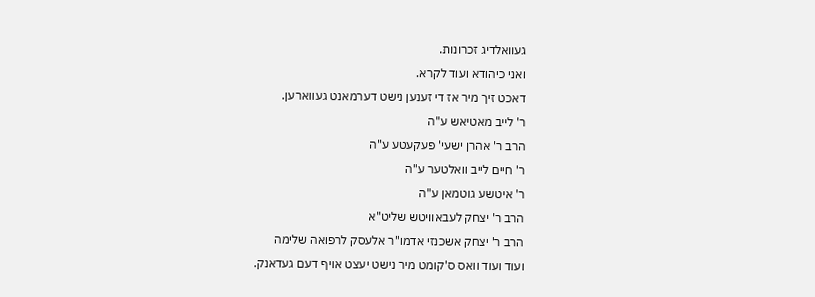געוואלדיג זכרונות.
ואני כיהודא ועוד לקרא.
דאכט זיך מיר אז די זענען נישט דערמאנט געווארען.
ר' לייב מאטיאש ע"ה
הרב ר' אהרן ישעי' פעקעטע ע"ה
ר' חיים לייב וואלטער ע"ה
ר' איטשע גוטמאן ע"ה
הרב ר' יצחק לעבאוויטש שליט"א
הרב ר' יצחק אשכנזי אדמו"ר אלעסק לרפואה שלימה
ועוד ועוד וואס ס'קומט מיר נישט יעצט אויף דעם געדאנק.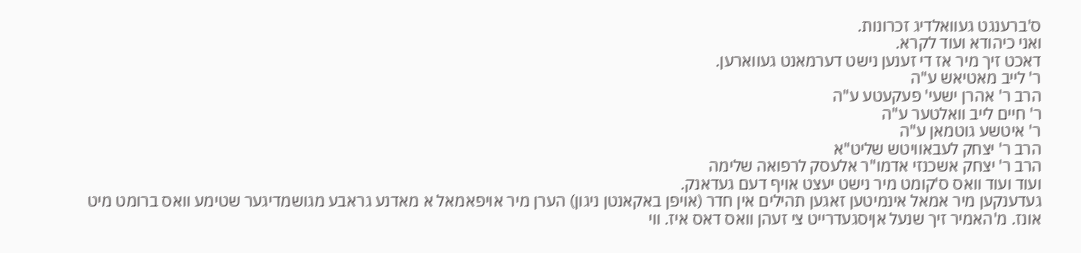ס'ברענגט געוואלדיג זכרונות.
ואני כיהודא ועוד לקרא.
דאכט זיך מיר אז די זענען נישט דערמאנט געווארען.
ר' לייב מאטיאש ע"ה
הרב ר' אהרן ישעי' פעקעטע ע"ה
ר' חיים לייב וואלטער ע"ה
ר' איטשע גוטמאן ע"ה
הרב ר' יצחק לעבאוויטש שליט"א
הרב ר' יצחק אשכנזי אדמו"ר אלעסק לרפואה שלימה
ועוד ועוד וואס ס'קומט מיר נישט יעצט אויף דעם געדאנק.
געדענקען מיר אמאל אינמיטען זאגען תהילים אין חדר (אויפן באקאנטן ניגון) הערן מיר אויפאמאל א מאדנע גראבע מגושמדיגער שטימע וואס ברומט מיט אונז. מ'האמיר זיך שנעל אןיסגעדרייט צי זעהן וואס דאס איז. ווי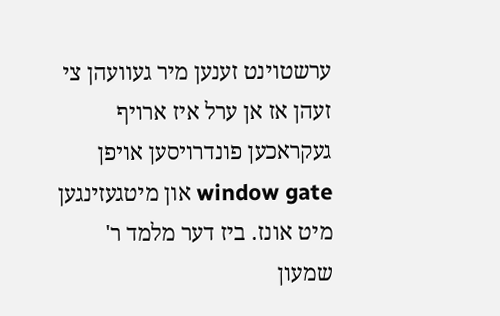ערשטוינט זענען מיר געוועהן צי זעהן אז אן ערל איז ארויף געקראכען פונדרויסען אויפן window gate און מיטגעזינגען מיט אונז. ביז דער מלמד ר' שמעון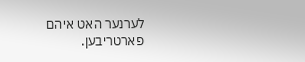לערנער האט איהם פארטריבען.